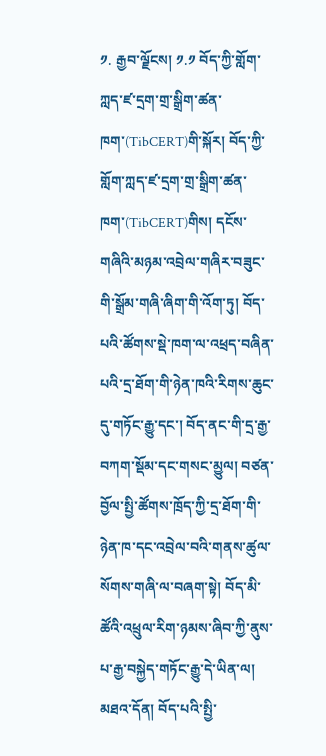༡. རྒྱབ་ལྗོངས། ༡.༡ བོད་ཀྱི་གློག་ཀླད་ཛ་དྲག་གྲ་སྒྲིག་ཚན་ཁག་(TibCERT)གི་སྐོར། བོད་ཀྱི་གློག་ཀླད་ཛ་དྲག་གྲ་སྒྲིག་ཚན་ཁག་(TibCERT)གིས། དངོས་གཞིའི་མཉམ་འབྲེལ་གཞིར་བཟུང་གི་སྒྲོམ་གཞི་ཞིག་གི་འོག་ཏུ། བོད་པའི་ཚོགས་སྡེ་ཁག་ལ་འཕྲད་བཞིན་པའི་དྲ་ཐོག་གི་ཉེན་ཁའི་རིགས་ཆུང་དུ་གཏོང་རྒྱུ་དང་། བོད་ནང་གི་དྲ་རྒྱ་བཀག་སྡོམ་དང་གསང་མྱུལ། བཙན་བྱོལ་སྤྱི་ཚོགས་ཁྲོད་ཀྱི་དྲ་ཐོག་གི་ཉེན་ཁ་དང་འབྲེལ་བའི་གནས་ཚུལ་སོགས་གཞི་ལ་བཞག་སྟེ། བོད་མི་ཚོའི་འཕྲུལ་རིག་ཉམས་ཞིབ་ཀྱི་ནུས་པ་རྒྱ་བསྐྱེད་གཏོང་རྒྱུ་དེ་ཡིན་ལ། མཐའ་དོན། བོད་པའི་སྤྱི་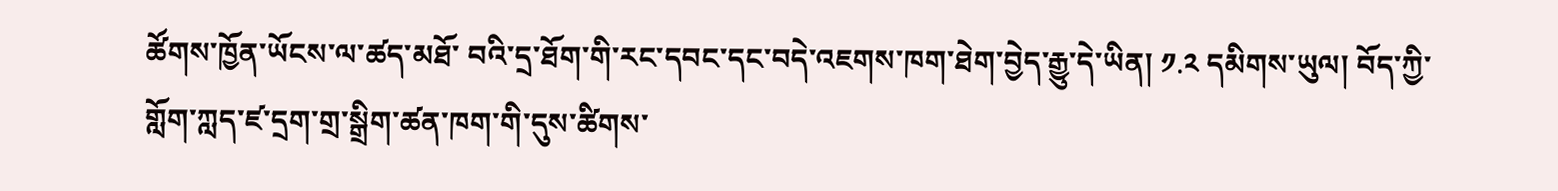ཚོགས་ཁྱོན་ཡོངས་ལ་ཚད་མཐོ་ བའི་དྲ་ཐོག་གི་རང་དབང་དང་བདེ་འཇགས་ཁག་ཐེག་བྱེད་རྒྱུ་དེ་ཡིན། ༡.༢ དམིགས་ཡུལ། བོད་ཀྱི་གློག་ཀླད་ཛ་དྲག་གྲ་སྒྲིག་ཚན་ཁག་གི་དུས་ཚིགས་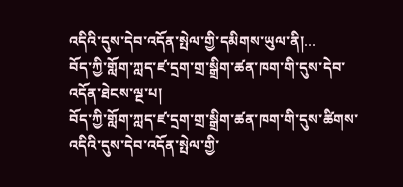འདིའི་དུས་དེབ་འདོན་སྤེལ་གྱི་དམིགས་ཡུལ་ནི།…
བོད་ཀྱི་གློག་ཀླད་ཛ་དྲག་གྲ་སྒྲིག་ཚན་ཁག་གི་དུས་དེབ་འདོན་ཐེངས་ལྔ་པ།
བོད་ཀྱི་གློག་ཀླད་ཛ་དྲག་གྲ་སྒྲིག་ཚན་ཁག་གི་དུས་ཚིགས་འདིའི་དུས་དེབ་འདོན་སྤེལ་གྱི་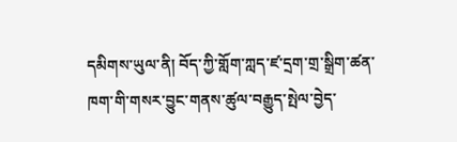དམིགས་ཡུལ་ནི། བོད་ཀྱི་གློག་ཀླད་ཛ་དྲག་གྲ་སྒྲིག་ཚན་ཁག་གི་གསར་བྱུང་གནས་ཚུལ་བརྒྱུད་སྤེལ་བྱེད་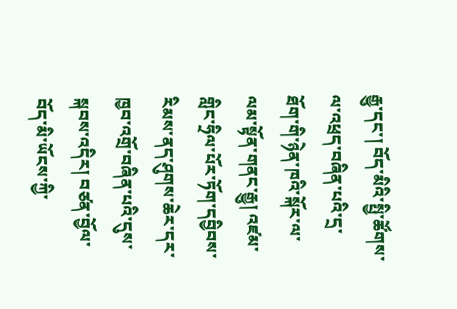རྒྱུ་དང་། བོད་མིའི་སྤྱི་ཚོགས་ལ་འཕྲད་བཞིན་པའི་དྲ་ཐོག་གི་ཉེན་ཁའི་སྐོར་ལ་ལམ་སྟོན་གནང་རྒྱུ། འཛམ་གླིང་ཧྲིལ་པོར་ཏོག་དབྱིབས་རིམས་ནད་ཤུགས་ཆེར་དར་ཁྱབ་འགྲོ་བཞིན་པའི་དུས་སྐབས་འདིར། བཙན་བྱོལ་བོད་མི་ཡོངས་ཀྱི་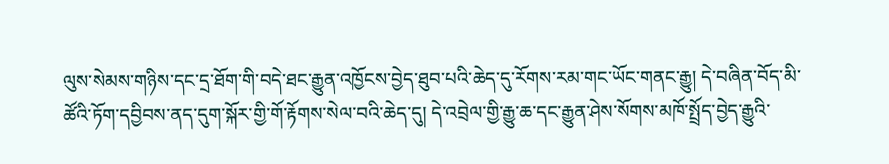ལུས་སེམས་གཉིས་དང་དྲ་ཐོག་གི་བདེ་ཐང་རྒྱུན་འཁྱོངས་བྱེད་ཐུབ་པའི་ཆེད་དུ་རོགས་རམ་གང་ཡོང་གནང་རྒྱུ། དེ་བཞིན་བོད་མི་ཚོའི་ཏོག་དབྱིབས་ནད་དུག་སྐོར་གྱི་གོ་རྟོགས་སེལ་བའི་ཆེད་དུ། དེ་འབྲེལ་གྱི་རྒྱུ་ཆ་དང་རྒྱུན་ཤེས་སོགས་མཁོ་སྤྲོད་བྱེད་རྒྱུའི་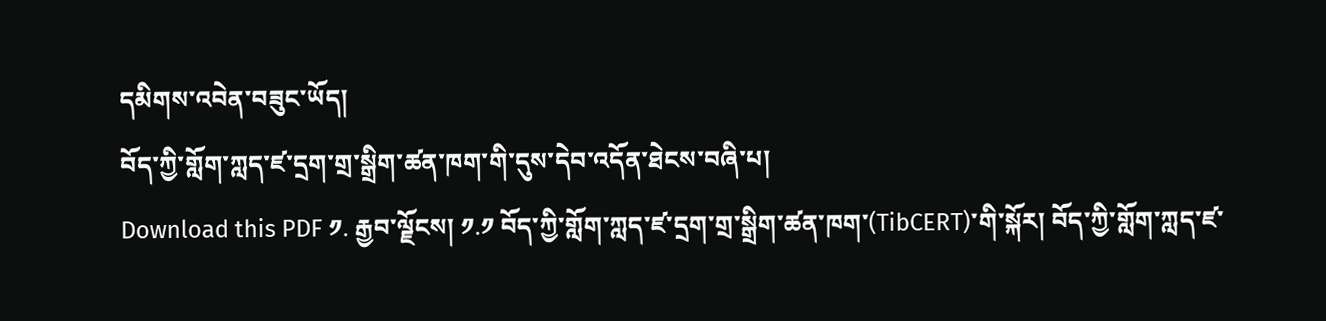དམིགས་འབེན་བཟུང་ཡོད།
བོད་ཀྱི་གློག་ཀླད་ཛ་དྲག་གྲ་སྒྲིག་ཚན་ཁག་གི་དུས་དེབ་འདོན་ཐེངས་བཞི་པ།
Download this PDF ༡. རྒྱབ་ལྗོངས། ༡.༡ བོད་ཀྱི་གློག་ཀླད་ཛ་དྲག་གྲ་སྒྲིག་ཚན་ཁག་(TibCERT)་གི་སྐོར། བོད་ཀྱི་གློག་ཀླད་ཛ་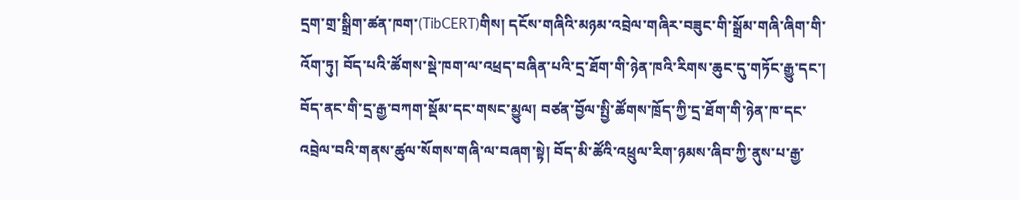དྲག་གྲ་སྒྲིག་ཚན་ཁག་(TibCERT)གིས། དངོས་གཞིའི་མཉམ་འབྲེལ་གཞིར་བཟུང་གི་སྒྲོམ་གཞི་ཞིག་གི་འོག་ཏུ། བོད་པའི་ཚོགས་སྡེ་ཁག་ལ་འཕྲད་བཞིན་པའི་དྲ་ཐོག་གི་ཉེན་ཁའི་རིགས་ཆུང་དུ་གཏོང་རྒྱུ་དང་། བོད་ནང་གི་དྲ་རྒྱ་བཀག་སྡོམ་དང་གསང་མྱུལ། བཙན་བྱོལ་སྤྱི་ཚོགས་ཁྲོད་ཀྱི་དྲ་ཐོག་གི་ཉེན་ཁ་དང་འབྲེལ་བའི་གནས་ཚུལ་སོགས་གཞི་ལ་བཞག་སྟེ། བོད་མི་ཚོའི་འཕྲུལ་རིག་ཉམས་ཞིབ་ཀྱི་ནུས་པ་རྒྱ་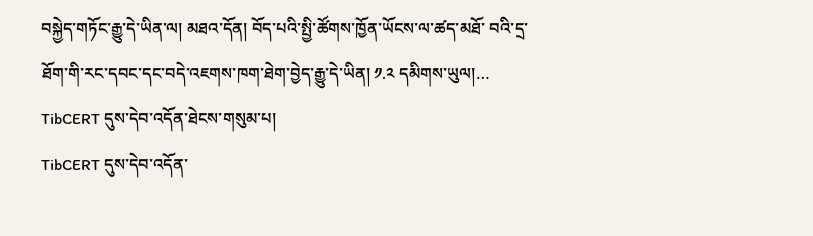བསྐྱེད་གཏོང་རྒྱུ་དེ་ཡིན་ལ། མཐའ་དོན། བོད་པའི་སྤྱི་ཚོགས་ཁྱོན་ཡོངས་ལ་ཚད་མཐོ་ བའི་དྲ་ཐོག་གི་རང་དབང་དང་བདེ་འཇགས་ཁག་ཐེག་བྱེད་རྒྱུ་དེ་ཡིན། ༡.༢ དམིགས་ཡུལ།…
TibCERT དུས་དེབ་འདོན་ཐེངས་གསུམ་པ།
TibCERT དུས་དེབ་འདོན་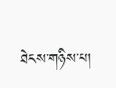ཐེངས་གཉིས་པ།